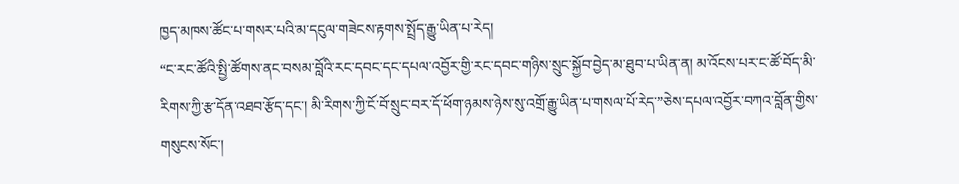ཁྱད་མཁས་ཚོང་པ་གསར་པའི་མ་དངུལ་གཟེངས་རྟགས་སྤྲོད་རྒྱུ་ཡིན་པ་རེད།
“ང་རང་ཚོའི་སྤྱི་ཚོགས་ནང་བསམ་བློའི་རང་དབང་དང་དཔལ་འབྱོར་གྱི་རང་དབང་གཉིས་སྲུང་སྐྱོབ་བྱེད་མ་ཐུབ་པ་ཡིན་ན། མ་འོངས་པར་ང་ཚོ་བོད་མི་རིགས་ཀྱི་རྩ་དོན་འཐབ་རྩོད་དང་། མི་རིགས་ཀྱི་ངོ་བོ་སྲུང་བར་དོ་ཕོག་ཉམས་ཉེས་སུ་འགྲོ་རྒྱུ་ཡིན་པ་གསལ་པོ་རེད་”ཅེས་དཔལ་འབྱོར་བཀའ་བློན་གྱིས་གསུངས་སོང་།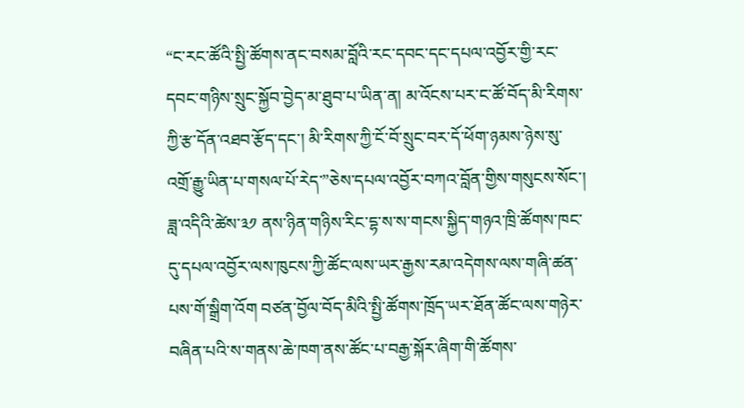“ང་རང་ཚོའི་སྤྱི་ཚོགས་ནང་བསམ་བློའི་རང་དབང་དང་དཔལ་འབྱོར་གྱི་རང་དབང་གཉིས་སྲུང་སྐྱོབ་བྱེད་མ་ཐུབ་པ་ཡིན་ན། མ་འོངས་པར་ང་ཚོ་བོད་མི་རིགས་ཀྱི་རྩ་དོན་འཐབ་རྩོད་དང་། མི་རིགས་ཀྱི་ངོ་བོ་སྲུང་བར་དོ་ཕོག་ཉམས་ཉེས་སུ་འགྲོ་རྒྱུ་ཡིན་པ་གསལ་པོ་རེད་”ཅེས་དཔལ་འབྱོར་བཀའ་བློན་གྱིས་གསུངས་སོང་།
ཟླ་འདིའི་ཚེས་༣༡ ནས་ཉིན་གཉིས་རིང་དྷ་ས་ས་གངས་སྐྱིད་གཉའ་ཁྲི་ཚོགས་ཁང་དུ་དཔལ་འབྱོར་ལས་ཁུངས་ཀྱི་ཚོང་ལས་ཡར་རྒྱས་རམ་འདེགས་ལས་གཞི་ཚན་པས་གོ་སྒྲིག་འོག བཙན་བྱོལ་བོད་མིའི་སྤྱི་ཚོགས་ཁྲོད་ཡར་ཐོན་ཚོང་ལས་གཉེར་བཞིན་པའི་ས་གནས་ཆེ་ཁག་ནས་ཚོང་པ་བརྒྱ་སྐོར་ཞིག་གི་ཚོགས་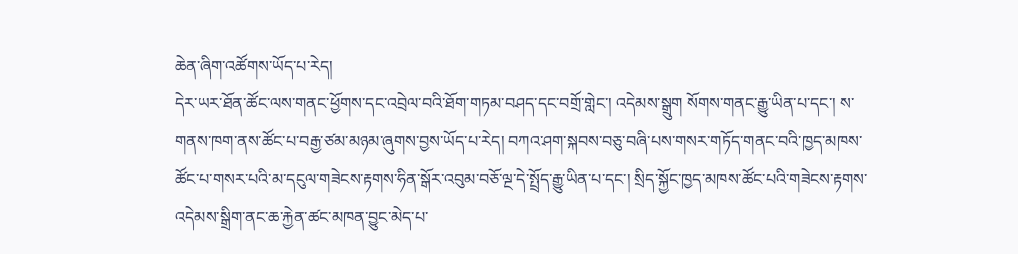ཆེན་ཞིག་འཚོགས་ཡོད་པ་རེད།
དེར་ཡར་ཐོན་ཚོང་ལས་གནང་ཕྱོགས་དང་འབྲེལ་བའི་ཐོག་གཏམ་བཤད་དང་བགྲོ་གླེང་། འདེམས་སྒྲུག སོགས་གནང་རྒྱུ་ཡིན་པ་དང་། ས་གནས་ཁག་ནས་ཚོང་པ་བརྒྱ་ཙམ་མཉམ་ཞུགས་བྱས་ཡོད་པ་རེད། བཀའ་ཤག་སྐབས་བཅུ་བཞི་པས་གསར་གཏོད་གནང་བའི་ཁྱད་མཁས་ཚོང་པ་གསར་པའི་མ་དངུལ་གཟེངས་རྟགས་ཧིན་སྒོར་འབུམ་བཅོ་ལྔ་དེ་སྤྲོད་རྒྱུ་ཡིན་པ་དང་། སྲིད་སྐྱོང་ཁྱད་མཁས་ཚོང་པའི་གཟེངས་རྟགས་འདེམས་སྒྲིག་ནང་ཆ་རྐྱེན་ཚང་མཁན་བྱུང་མེད་པ་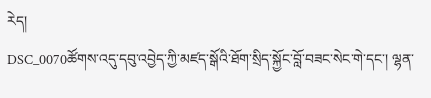རེད།
DSC_0070ཚོགས་འདུ་དབུ་འབྱེད་ཀྱི་མཛད་སྒོའི་ཐོག་སྲིད་སྐྱོང་བློ་བཟང་སེང་གེ་དང་། ལྷན་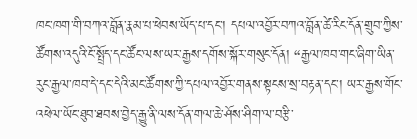ཁང་ཁག་གི་བཀའ་བློན་རྣམ་པ་ཕེབས་ཡོད་པ་དང་། དཔལ་འབྱོར་བཀའ་བློན་ཚེ་རིང་དོན་གྲུབ་ཀྱིས་ཚོགས་འདུའི་ངོ་སྤྲོད་དང་ཚོང་ལས་ཡར་རྒྱས་དགོས་སྐོར་གསུང་དོན། “རྒྱལ་ཁབ་གང་ཞིག་ཡིན་རུང་རྒྱལ་ཁབ་དེ་དང་དེའི་མང་ཚོགས་ཀྱི་དཔལ་འབྱོར་གནས་སྟངས་སྲ་བརྟན་དང་། ཡར་རྒྱས་གོང་འཕེལ་ཡོང་ཐུབ་ཐབས་བྱེད་རྒྱུ་ནི་ལས་དོན་གལ་ཆེ་ཤོས་ཤིག་ལ་བརྩི་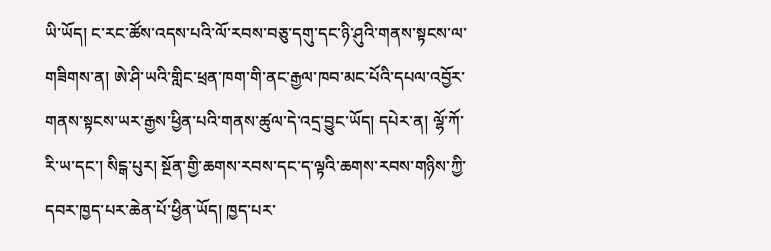ཡི་ཡོད། ང་རང་ཚོས་འདས་པའི་ལོ་རབས་བཅུ་དགུ་དང་ཉི་ཤུའི་གནས་སྟངས་ལ་གཟིགས་ན། ཨེ་ཤི་ཡའི་གླིང་ཕྲན་ཁག་གི་ནང་རྒྱལ་ཁབ་མང་པོའི་དཔལ་འབྱོར་གནས་སྟངས་ཡར་རྒྱས་ཕྱིན་པའི་གནས་ཚུལ་དེ་འདྲ་བྱུང་ཡོད། དཔེར་ན། ལྷོ་ཀོ་རི་ཡ་དང་། སིངྒ་པུར། སྔོན་གྱི་ཆགས་རབས་དང་ད་ལྟའི་ཆགས་རབས་གཉིས་ཀྱི་དབར་ཁྱད་པར་ཆེན་པོ་ཕྱིན་ཡོད། ཁྱད་པར་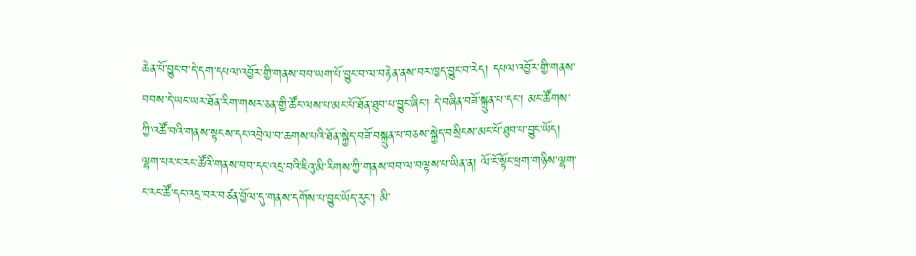ཆེན་པོ་བྱུང་བ་དེ་དག་དཔལ་འབྱོར་གྱི་གནས་བབ་ཡག་པོ་བྱུང་བ་ལ་བརྟེན་ནས་བར་ཁྱད་བྱུང་བ་རེད། དཔལ་འབྱོར་གྱི་གནས་བབས་དེ་ཡང་ཡར་ཐོན་རིག་གསར་ཅན་གྱི་ཚོང་ལས་པ་མང་པོ་ཐོན་ཐུབ་པ་བྱུང་ཞིང་། དེ་བཞིན་བཟོ་སྐྲུན་པ་དང་། མང་ཚོགས་ཀྱི་འཚོ་བའི་གནས་སྟངས་དང་འབྲེལ་བ་ཆགས་པའི་ཐོན་སྐྱེད་བཟོ་བསྐྲུན་པ་བཅས་སྐྱེད་བསྲིངས་མང་པོ་ཐུབ་པ་བྱུང་ཡོད། ལྷག་པར་ང་རང་ཚོའི་གནས་བབ་དང་འདྲ་བའི་ཇིའུ་མི་རིགས་ཀྱི་གནས་བབ་ལ་བལྟས་པ་ཡིན་ན། ལོ་ངོ་སྟོང་ཕྲག་གཉིས་ལྷག་ང་རང་ཚོ་དང་འདྲ་བར་བཙན་བྱོལ་དུ་གནས་དགོས་པ་བྱུང་ཡོད་རུང་། མི་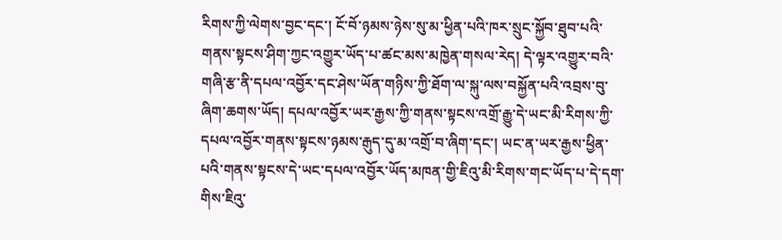རིགས་ཀྱི་ལེགས་བྱང་དང་། ངོ་བོ་ཉམས་ཉེས་སུ་མ་ཕྱིན་པའི་ཁར་སྲུང་སྐྱོབ་ཐུབ་པའི་གནས་སྟངས་ཤིག་ཀྱང་འགྱུར་ཡོད་པ་ཚང་མས་མཁྱེན་གསལ་རེད། དེ་ལྟར་འགྱུར་བའི་གཞི་རྩ་ནི་དཔལ་འབྱོར་དང་ཤེས་ཡོན་གཉིས་ཀྱི་ཐོག་ལ་སྐུ་ལས་བསྐྱོན་པའི་འབྲས་བུ་ཞིག་ཆགས་ཡོད། དཔལ་འབྱོར་ཡར་རྒྱས་ཀྱི་གནས་སྟངས་འགྲོ་རྒྱུ་དེ་ཡང་མི་རིགས་ཀྱི་དཔལ་འབྱོར་གནས་སྟངས་ཉམས་རྒུད་དུ་མ་འགྲོ་བ་ཞིག་དང་། ཡང་ན་ཡར་རྒྱས་ཕྱིན་པའི་གནས་སྟངས་དེ་ཡང་དཔལ་འབྱོར་ཡོད་མཁན་གྱི་ཇིའུ་མི་རིགས་གང་ཡོད་པ་དེ་དག་གིས་ཇིའུ་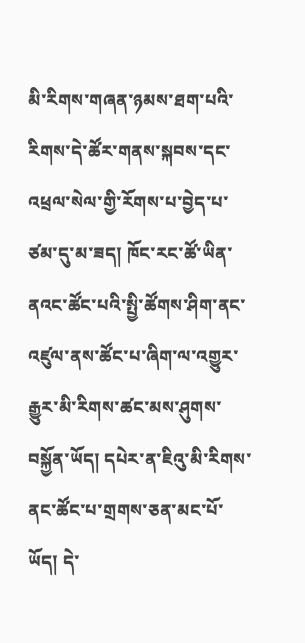མི་རིགས་གཞན་ཉམས་ཐག་པའི་རིགས་དེ་ཚོར་གནས་སྐབས་དང་འཕྲལ་སེལ་གྱི་རོགས་པ་བྱེད་པ་ཙམ་དུ་མ་ཟད། ཁོང་རང་ཚོ་ཡིན་ནའང་ཚོང་པའི་སྤྱི་ཚོགས་ཤིག་ནང་འཛུལ་ནས་ཚོང་པ་ཞིག་ལ་འགྱུར་རྒྱུར་མི་རིགས་ཚང་མས་ཤུགས་བསྐྱོན་ཡོད། དཔེར་ན་ཇིའུ་མི་རིགས་ནང་ཚོང་པ་གྲགས་ཅན་མང་པོ་ཡོད། དེ་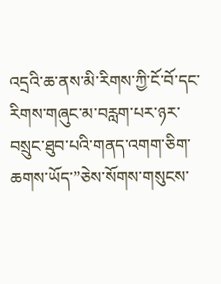འདྲའི་ཆ་ནས་མི་རིགས་ཀྱི་ངོ་བོ་དང་རིགས་གཞུང་མ་བརླག་པར་ཉར་བསྲུང་ཐུབ་པའི་གནད་འགག་ཅིག་ཆགས་ཡོད་”ཅེས་སོགས་གསུངས་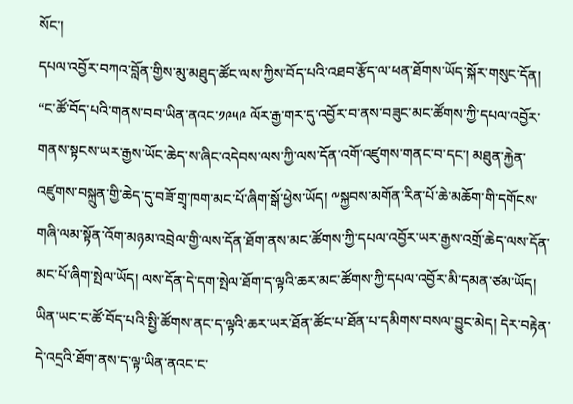སོང་།
དཔལ་འབྱོར་བཀའ་བློན་གྱིས་མུ་མཐུད་ཚོང་ལས་ཀྱིས་བོད་པའི་འཐབ་རྩོད་ལ་ཕན་ཐོགས་ཡོད་སྐོར་གསུང་དོན། “ང་ཚོ་བོད་པའི་གནས་བབ་ཡིན་ནའང་༡༩༥༩ ལོར་རྒྱ་གར་དུ་འབྱོར་བ་ནས་བཟུང་མང་ཚོགས་ཀྱི་དཔལ་འབྱོར་གནས་སྟངས་ཡར་རྒྱས་ཡོང་ཆེད་ས་ཞིང་འདེབས་ལས་ཀྱི་ལས་དོན་འགོ་འཛུགས་གནང་བ་དང་། མཐུན་རྐྱེན་འཛུགས་བསྐྲུན་གྱི་ཆེད་དུ་བཟོ་གྲྭ་ཁག་མང་པོ་ཞིག་སྒོ་ཕྱེས་ཡོད། ༸སྐྱབས་མགོན་རིན་པོ་ཆེ་མཆོག་གི་དགོངས་གཞི་ལམ་སྟོན་འོག་མཉམ་འབྲེལ་གྱི་ལས་དོན་ཐོག་ནས་མང་ཚོགས་ཀྱི་དཔལ་འབྱོར་ཡར་རྒྱས་འགྲོ་ཆེད་ལས་དོན་མང་པོ་ཞིག་སྤེལ་ཡོད། ལས་དོན་དེ་དག་སྤེལ་ཐོག་ད་ལྟའི་ཆར་མང་ཚོགས་ཀྱི་དཔལ་འབྱོར་མི་དམན་ཙམ་ཡོད། ཡིན་ཡང་ང་ཚོ་བོད་པའི་སྤྱི་ཚོགས་ནང་ད་ལྟའི་ཆར་ཡར་ཐོན་ཚོང་པ་ཐོན་པ་དམིགས་བསལ་བྱུང་མེད། དེར་བརྟེན་དེ་འདྲའི་ཐོག་ནས་ད་ལྟ་ཡིན་ནའང་ང་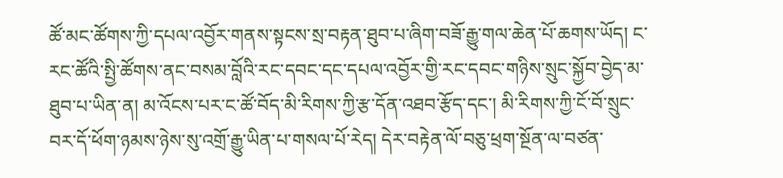ཚོ་མང་ཚོགས་ཀྱི་དཔལ་འབྱོར་གནས་སྟངས་སྲ་བརྟན་ཐུབ་པ་ཞིག་བཟོ་རྒྱུ་གལ་ཆེན་པོ་ཆགས་ཡོད། ང་རང་ཚོའི་སྤྱི་ཚོགས་ནང་བསམ་བློའི་རང་དབང་དང་དཔལ་འབྱོར་གྱི་རང་དབང་གཉིས་སྲུང་སྐྱོབ་བྱེད་མ་ཐུབ་པ་ཡིན་ན། མ་འོངས་པར་ང་ཚོ་བོད་མི་རིགས་ཀྱི་རྩ་དོན་འཐབ་རྩོད་དང་། མི་རིགས་ཀྱི་ངོ་བོ་སྲུང་བར་དོ་ཕོག་ཉམས་ཉེས་སུ་འགྲོ་རྒྱུ་ཡིན་པ་གསལ་པོ་རེད། དེར་བརྟེན་ལོ་བཅུ་ཕྲག་སྔོན་ལ་བཙན་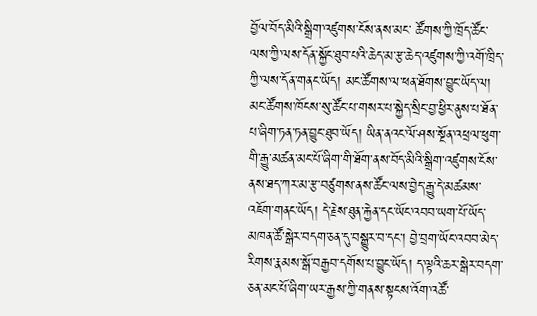བྱོལ་བོད་མིའི་སྒྲིག་འཛུགས་ངོས་ནས་མང་ ཚོགས་ཀྱི་ཁྲོད་ཚོང་ལས་ཀྱི་ལས་དོན་སྐྱོང་ཐུབ་པའི་ཆེད་མ་རྩ་ཆེད་འཛུགས་ཀྱི་འགོ་ཁྲིད་ཀྱི་ལས་དོན་གནང་ཡོད། མང་ཚོགས་ལ་ཕན་ཐོགས་བྱུང་ཡོད་ལ། མང་ཚོགས་ཁོངས་སུ་ཚོང་པ་གསར་པ་སྐྱེད་སྲིང་བྱ་ཕྱིར་ནུས་པ་ཐོན་པ་ཞིག་ཏན་ཏན་བྱུང་ཐུབ་ཡོད། ཡིན་ནའང་ལོ་ཤས་སྔོན་འཕྲལ་ཕུག་གི་རྒྱུ་མཚན་མང་པོ་ཞིག་གི་ཐོག་ནས་བོད་མིའི་སྒྲིག་འཛུགས་ངོས་ནས་ཐད་ཀར་མ་རྩ་བཙུགས་ནས་ཚོང་ལས་བྱེད་རྒྱུ་དེ་མཚམས་འཇོག་གནང་ཡོད། དེ་རྗེས་ཐུན་རྐྱེན་དང་ཡོང་འབབ་ཡག་པོ་ཡོད་མཁན་ཚོ་སྒེར་བདག་ཅན་དུ་བསྒྱུར་བ་དང་། བྱེ་བྲག་ཡོང་འབབ་མེད་རིགས་རྣམས་སྒོ་བརྒྱབ་དགོས་པ་བྱུང་ཡོད། ད་ལྟའི་ཆར་སྒེར་བདག་ཅན་མང་པོ་ཞིག་ཡར་རྒྱས་ཀྱི་གནས་སྟངས་འོག་འཚོ་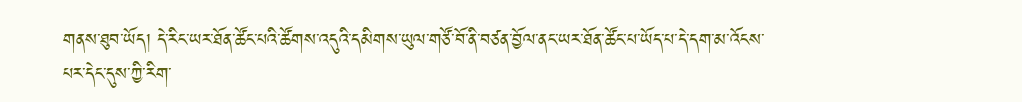གནས་ཐུབ་ཡོད། དེ་རིང་ཡར་ཐོན་ཚོང་པའི་ཚོགས་འདུའི་དམིགས་ཡུལ་གཙོ་བོ་ནི་བཙན་བྱོལ་ནང་ཡར་ཐོན་ཚོང་པ་ཡོད་པ་དེ་དག་མ་འོངས་པར་དེང་དུས་ཀྱི་རིག་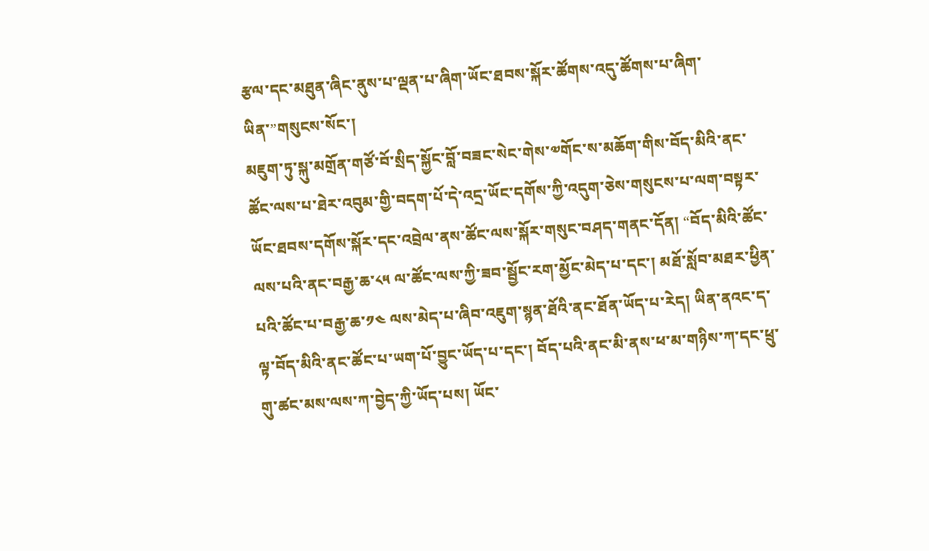རྩལ་དང་མཐུན་ཞིང་ནུས་པ་ལྡན་པ་ཞིག་ཡོང་ཐབས་སྐོར་ཚོགས་འདུ་ཚོགས་པ་ཞིག་ཡིན་”གསུངས་སོང་།
མཇུག་ཏུ་སྐུ་མགྲོན་གཙོ་བོ་སྲིད་སྐྱོང་བློ་བཟང་སེང་གེས་༧གོང་ས་མཆོག་གིས་བོད་མིའི་ནང་ཚོང་ལས་པ་ཐེར་འབུམ་གྱི་བདག་པོ་དེ་འདྲ་ཡོང་དགོས་ཀྱི་འདུག་ཅེས་གསུངས་པ་ལག་བསྟར་ཡོང་ཐབས་དགོས་སྐོར་དང་འབྲེལ་ནས་ཚོང་ལས་སྐོར་གསུང་བཤད་གནང་དོན། “བོད་མིའི་ཚོང་ལས་པའི་ནང་བརྒྱ་ཆ་༨༥ ལ་ཚོང་ལས་ཀྱི་ཟབ་སྦྱོང་རག་མྱོང་མེད་པ་དང་། མཐོ་སློབ་མཐར་ཕྱིན་པའི་ཚོང་པ་བརྒྱ་ཆ་༡༤ ལས་མེད་པ་ཞིབ་འཇུག་སྙན་ཐོའི་ནང་ཐོན་ཡོད་པ་རེད། ཡིན་ནའང་ད་ལྟ་བོད་མིའི་ནང་ཚོང་པ་ཡག་པོ་བྱུང་ཡོད་པ་དང་། བོད་པའི་ནང་མི་ནས་ཕ་མ་གཉིས་ཀ་དང་ཕྲུ་གུ་ཚང་མས་ལས་ཀ་བྱེད་ཀྱི་ཡོད་པས། ཡོང་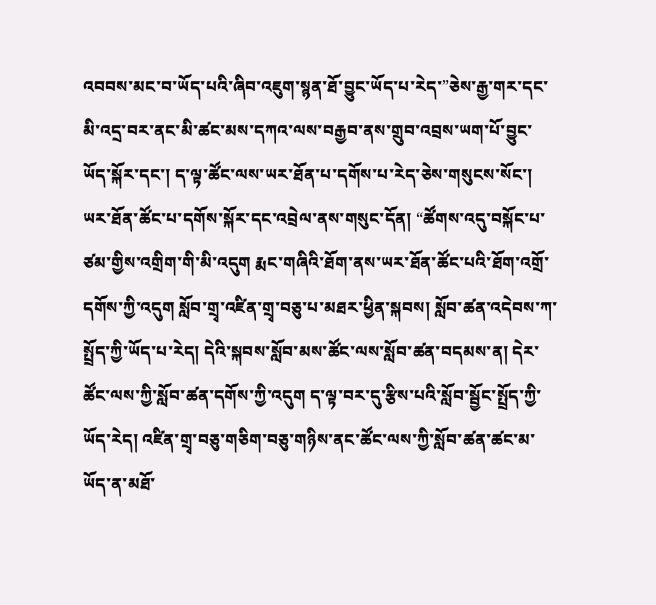འབབས་མང་བ་ཡོད་པའི་ཞིབ་འཇུག་སྙན་ཐོ་བྱུང་ཡོད་པ་རེད་”ཅེས་རྒྱ་གར་དང་མི་འདྲ་བར་ནང་མི་ཚང་མས་དཀའ་ལས་བརྒྱབ་ནས་གྲུབ་འབྲས་ཡག་པོ་བྱུང་ཡོད་སྐོར་དང་། ད་ལྟ་ཚོང་ལས་ཡར་ཐོན་པ་དགོས་པ་རེད་ཅེས་གསུངས་སོང་།
ཡར་ཐོན་ཚོང་པ་དགོས་སྐོར་དང་འབྲེལ་ནས་གསུང་དོན། “ཚོགས་འདུ་བསྐོང་པ་ཙམ་གྱིས་འགྲིག་གི་མི་འདུག རྨང་གཞིའི་ཐོག་ནས་ཡར་ཐོན་ཚོང་པའི་ཐོག་འགྲོ་དགོས་ཀྱི་འདུག སློབ་གྲྭ་འཛིན་གྲྭ་བཅུ་པ་མཐར་ཕྱིན་སྐབས། སློབ་ཚན་འདེབས་ཀ་སྤྲོད་ཀྱི་ཡོད་པ་རེད། དེའི་སྐབས་སློབ་མས་ཚོང་ལས་སློབ་ཚན་བདམས་ན། དེར་ཚོང་ལས་ཀྱི་སློབ་ཚན་དགོས་ཀྱི་འདུག ད་ལྟ་བར་དུ་རྩིས་པའི་སློབ་སྦྱོང་སྤྲོད་ཀྱི་ཡོད་རེད། འཛིན་གྲྭ་བཅུ་གཅིག་བཅུ་གཉིས་ནང་ཚོང་ལས་ཀྱི་སློབ་ཚན་ཚང་མ་ཡོད་ན་མཐོ་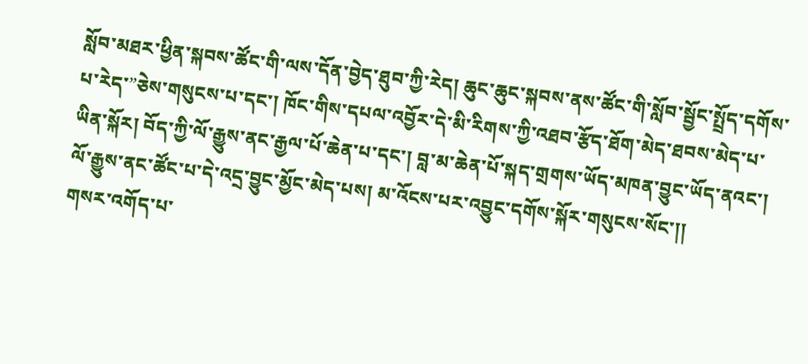སློབ་མཐར་ཕྱིན་སྐབས་ཚོང་གི་ལས་དོན་བྱེད་ཐུབ་ཀྱི་རེད། ཆུང་ཆུང་སྐབས་ནས་ཚོང་གི་སློབ་སྦྱོང་སྤྲོད་དགོས་པ་རེད་”ཅེས་གསུངས་པ་དང་། ཁོང་གིས་དཔལ་འབྱོར་དེ་མི་རིགས་ཀྱི་འཐབ་རྩོད་ཐོག་མེད་ཐབས་མེད་པ་ཡིན་སྐོར། བོད་ཀྱི་ལོ་རྒྱུས་ནང་རྒྱལ་པོ་ཆེན་པ་དང་། བླ་མ་ཆེན་པོ་སྐད་གྲགས་ཡོད་མཁན་བྱུང་ཡོད་ནའང་། ལོ་རྒྱུས་ནང་ཚོང་པ་དེ་འདྲ་བྱུང་མྱོང་མེད་པས། མ་འོངས་པར་འབྱུང་དགོས་སྐོར་གསུངས་སོང་།།
གསར་འགོད་པ་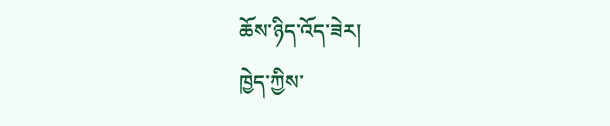ཆོས་ཉིད་འོད་ཟེར།
ཁྱེད་ཀྱིས་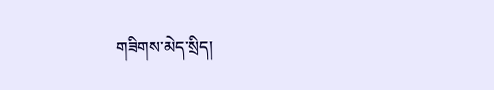གཟིགས་མེད་སྲིད།